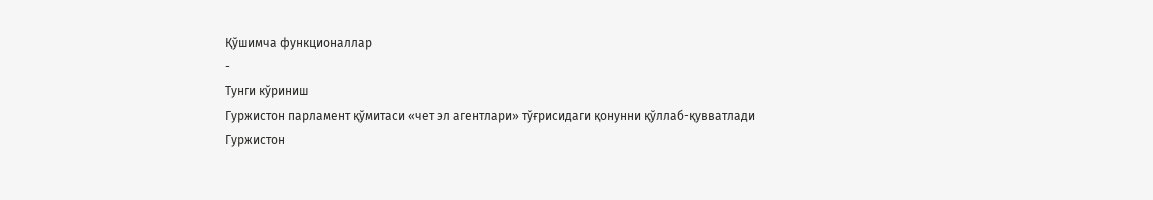Қўшимча функционаллар
-
Тунги кўриниш
Гуржистон парламент қўмитаси «чет эл агентлари» тўғрисидаги қонунни қўллаб-қувватлади
Гуржистон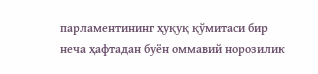парламентининг ҳуқуқ қўмитаси бир неча ҳафтадан буён оммавий норозилик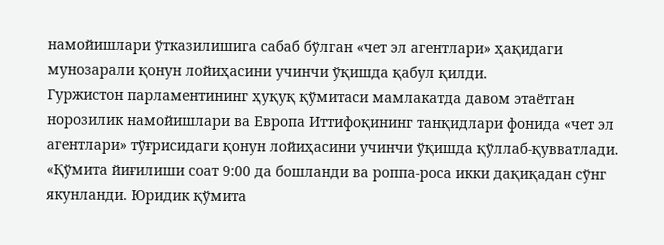намойишлари ўтказилишига сабаб бўлган «чет эл агентлари» ҳақидаги мунозарали қонун лойиҳасини учинчи ўқишда қабул қилди.
Гуржистон парламентининг ҳуқуқ қўмитаси мамлакатда давом этаётган норозилик намойишлари ва Европа Иттифоқининг танқидлари фонида «чет эл агентлари» тўғрисидаги қонун лойиҳасини учинчи ўқишда қўллаб-қувватлади. «Қўмита йиғилиши соат 9:00 да бошланди ва роппа-роса икки дақиқадан сўнг якунланди. Юридик қўмита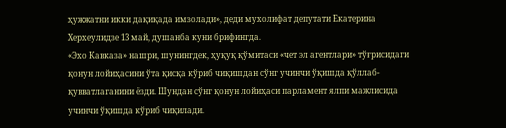ҳужжатни икки дақиқада имзолади», деди мухолифат депутати Екатерина Херхеулидзе 13 май, душанба куни брифингда.
«Эхо Кавказа» нашри, шунингдек, ҳуқуқ қўмитаси «чет эл агентлари» тўғрисидаги қонун лойиҳасини ўта қисқа кўриб чиқишдан сўнг учинчи ўқишда қўллаб-қувватлаганини ёзди. Шундан сўнг қонун лойиҳаси парламент ялпи мажлисида учинчи ўқишда кўриб чиқилади.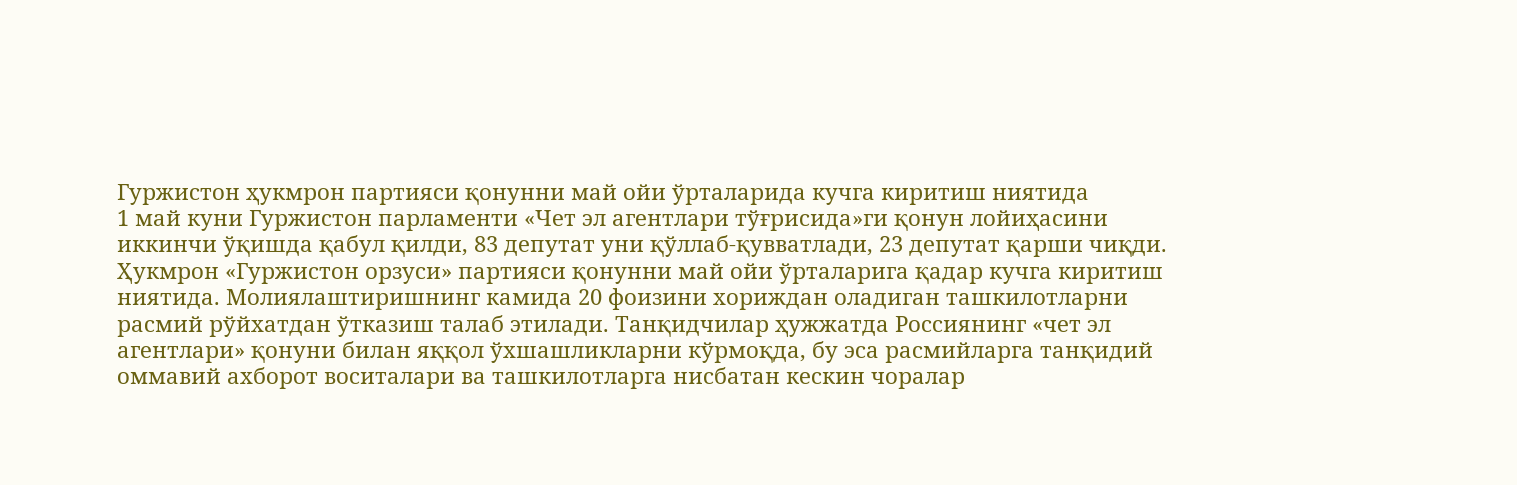Гуржистон ҳукмрон партияси қонунни май ойи ўрталарида кучга киритиш ниятида
1 май куни Гуржистон парламенти «Чет эл агентлари тўғрисида»ги қонун лойиҳасини иккинчи ўқишда қабул қилди, 83 депутат уни қўллаб-қувватлади, 23 депутат қарши чиқди.
Ҳукмрон «Гуржистон орзуси» партияси қонунни май ойи ўрталарига қадар кучга киритиш ниятида. Молиялаштиришнинг камида 20 фоизини хориждан оладиган ташкилотларни расмий рўйхатдан ўтказиш талаб этилади. Танқидчилар ҳужжатда Россиянинг «чет эл агентлари» қонуни билан яққол ўхшашликларни кўрмоқда, бу эса расмийларга танқидий оммавий ахборот воситалари ва ташкилотларга нисбатан кескин чоралар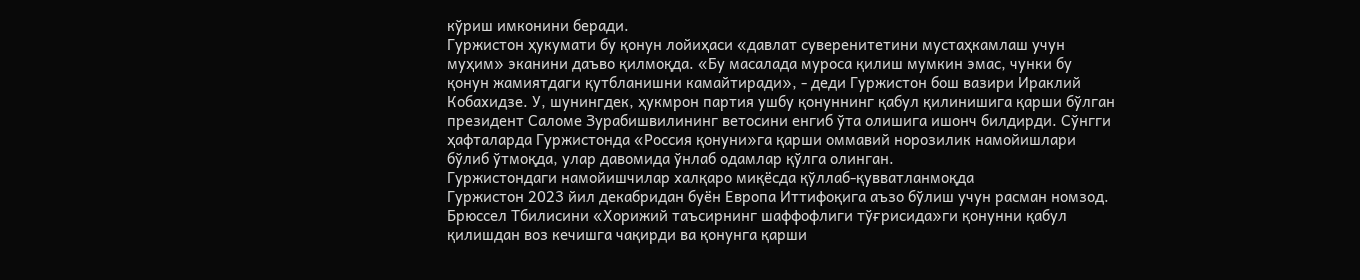кўриш имконини беради.
Гуржистон ҳукумати бу қонун лойиҳаси «давлат суверенитетини мустаҳкамлаш учун муҳим» эканини даъво қилмоқда. «Бу масалада муроса қилиш мумкин эмас, чунки бу қонун жамиятдаги қутбланишни камайтиради», - деди Гуржистон бош вазири Ираклий Кобахидзе. У, шунингдек, ҳукмрон партия ушбу қонуннинг қабул қилинишига қарши бўлган президент Саломе Зурабишвилининг ветосини енгиб ўта олишига ишонч билдирди. Сўнгги ҳафталарда Гуржистонда «Россия қонуни»га қарши оммавий норозилик намойишлари бўлиб ўтмоқда, улар давомида ўнлаб одамлар қўлга олинган.
Гуржистондаги намойишчилар халқаро миқёсда қўллаб-қувватланмоқда
Гуржистон 2023 йил декабридан буён Европа Иттифоқига аъзо бўлиш учун расман номзод. Брюссел Тбилисини «Хорижий таъсирнинг шаффофлиги тўғрисида»ги қонунни қабул қилишдан воз кечишга чақирди ва қонунга қарши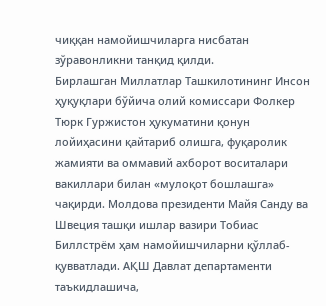чиққан намойишчиларга нисбатан зўравонликни танқид қилди.
Бирлашган Миллатлар Ташкилотининг Инсон ҳуқуқлари бўйича олий комиссари Фолкер Тюрк Гуржистон ҳукуматини қонун лойиҳасини қайтариб олишга, фуқаролик жамияти ва оммавий ахборот воситалари вакиллари билан «мулоқот бошлашга» чақирди. Молдова президенти Майя Санду ва Швеция ташқи ишлар вазири Тобиас Биллстрём ҳам намойишчиларни қўллаб-қувватлади. АҚШ Давлат департаменти таъкидлашича,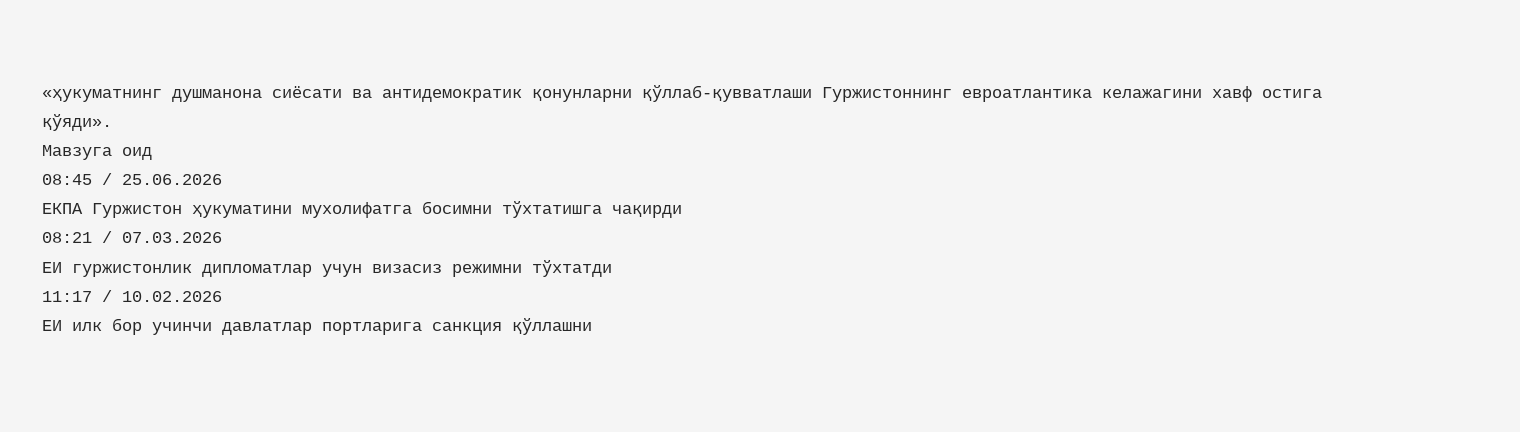«ҳукуматнинг душманона сиёсати ва антидемократик қонунларни қўллаб-қувватлаши Гуржистоннинг евроатлантика келажагини хавф остига қўяди».
Мавзуга оид
08:45 / 25.06.2026
ЕКПА Гуржистон ҳукуматини мухолифатга босимни тўхтатишга чақирди
08:21 / 07.03.2026
ЕИ гуржистонлик дипломатлар учун визасиз режимни тўхтатди
11:17 / 10.02.2026
ЕИ илк бор учинчи давлатлар портларига санкция қўллашни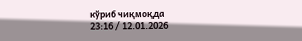кўриб чиқмоқда
23:16 / 12.01.2026